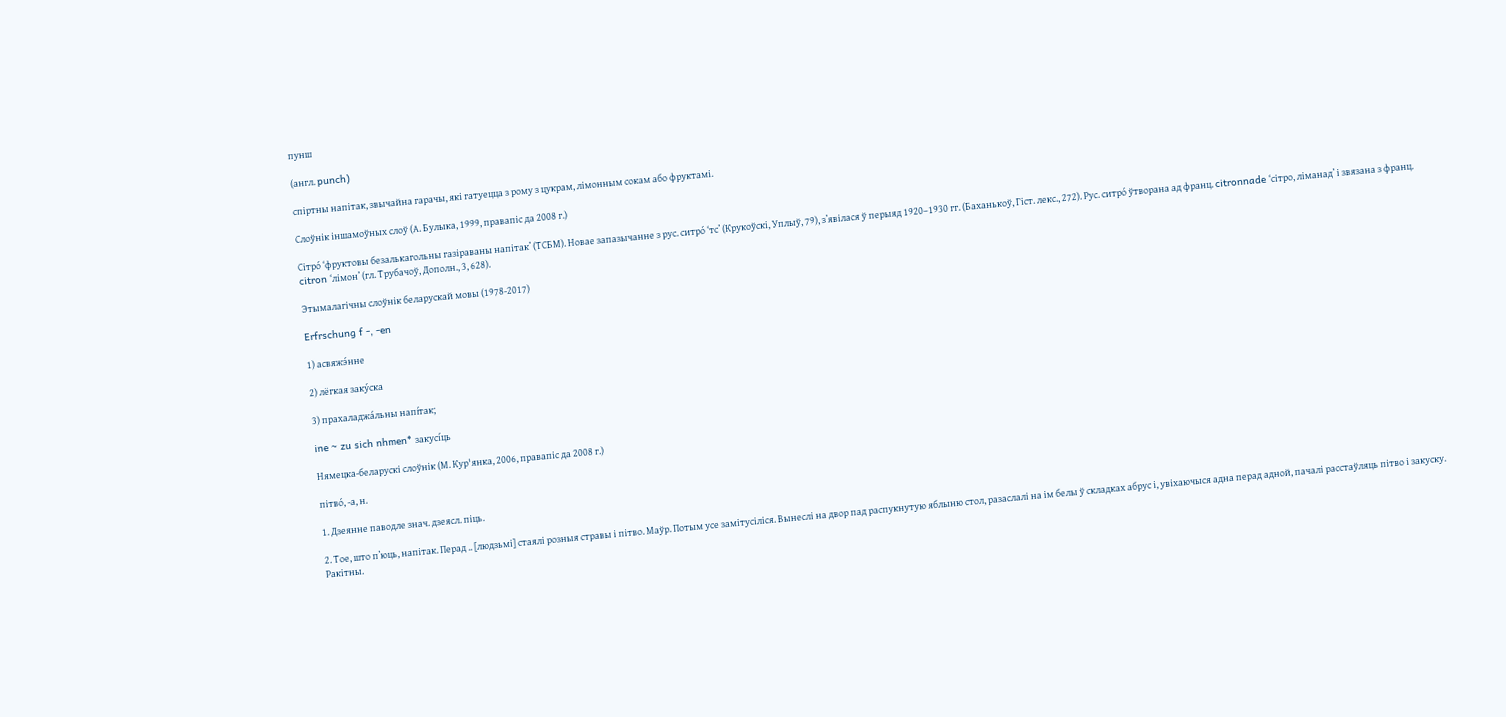пунш

(англ. punch)

спіртны напітак, звычайна гарачы, які гатуецца з рому з цукрам, лімонным сокам або фруктамі.

Слоўнік іншамоўных слоў (А. Булыка, 1999, правапіс да 2008 г.)

Сітро́ ‘фруктовы безалькагольны газіраваны напітак’ (ТСБМ). Новае запазычанне з рус. ситро́ ‘тс’ (Крукоўскі, Уплыў, 79), з’явілася ў перыяд 1920–1930 гг. (Баханькоў, Гіст. лекс., 272). Рус. ситро́ ўтворана ад франц. citronnade ‘сітро, ліманад’ і звязана з франц. citron ‘лімон’ (гл. Трубачоў, Дополн., 3, 628).

Этымалагічны слоўнік беларускай мовы (1978-2017)

Erfrschung f -, -en

1) асвяжэ́нне

2) лёгкая заку́ска

3) прахаладжа́льны напі́так;

ine ~ zu sich nhmen* закусі́ць

Нямецка-беларускі слоўнік (М. Кур'янка, 2006, правапіс да 2008 г.)

пітво́, ‑а, н.

1. Дзеянне паводле знач. дзеясл. піць.

2. Тое, што п’юць, напітак. Перад .. [людзьмі] стаялі розныя стравы і пітво. Маўр. Потым усе замітусіліся. Вынеслі на двор пад распукнутую яблыню стол, разаслалі на ім белы ў складках абрус і, увіхаючыся адна перад адной, пачалі расстаўляць пітво і закуску. Ракітны.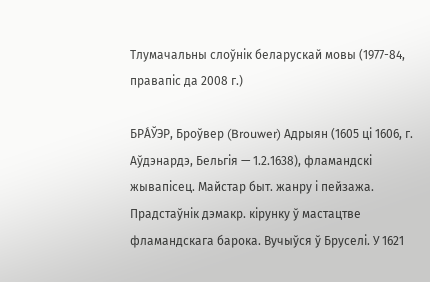Тлумачальны слоўнік беларускай мовы (1977-84, правапіс да 2008 г.)

БРА́ЎЭР, Броўвер (Brouwer) Адрыян (1605 ці 1606, г. Аўдэнардэ, Бельгія — 1.2.1638), фламандскі жывапісец. Майстар быт. жанру і пейзажа. Прадстаўнік дэмакр. кірунку ў мастацтве фламандскага барока. Вучыўся ў Бруселі. У 1621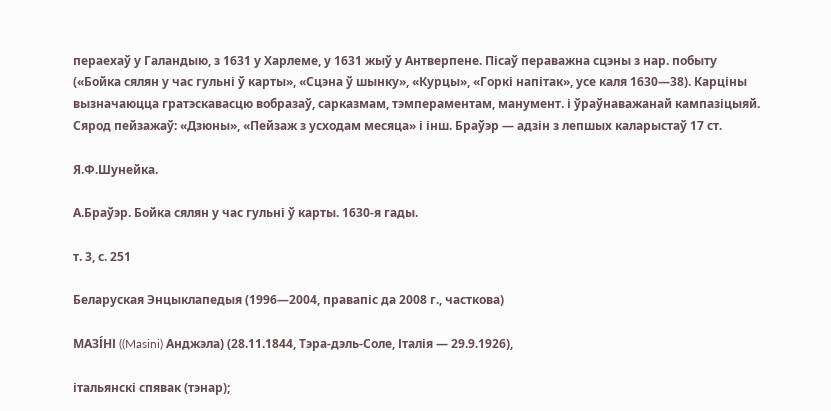пераехаў у Галандыю, з 1631 у Харлеме, у 1631 жыў у Антверпене. Пісаў пераважна сцэны з нар. побыту («Бойка сялян у час гульні ў карты», «Сцэна ў шынку», «Курцы», «Горкі напітак», усе каля 1630—38). Карціны вызначаюцца гратэскавасцю вобразаў, сарказмам, тэмпераментам, манумент. і ўраўнаважанай кампазіцыяй. Сярод пейзажаў: «Дзюны», «Пейзаж з усходам месяца» і інш. Браўэр — адзін з лепшых каларыстаў 17 ст.

Я.Ф.Шунейка.

А.Браўэр. Бойка сялян у час гульні ў карты. 1630-я гады.

т. 3, с. 251

Беларуская Энцыклапедыя (1996—2004, правапіс да 2008 г., часткова)

МАЗІ́НІ ((Masini) Анджэла) (28.11.1844, Тэра-дэль-Соле, Італія — 29.9.1926),

італьянскі спявак (тэнар);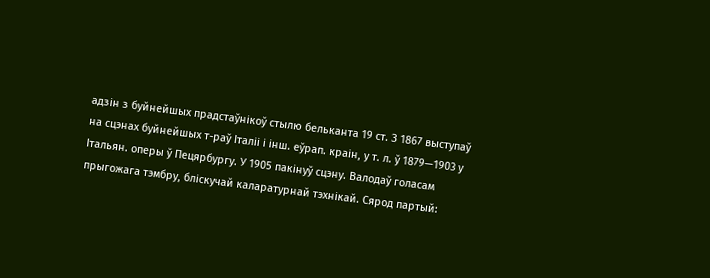адзін з буйнейшых прадстаўнікоў стылю бельканта 19 ст. З 1867 выступаў на сцэнах буйнейшых т-раў Італіі і інш. еўрап. краін, у т. л. ў 1879—1903 у Італьян. оперы ў Пецярбургу. У 1905 пакінуў сцэну. Валодаў голасам прыгожага тэмбру, бліскучай каларатурнай тэхнікай. Сярод партый: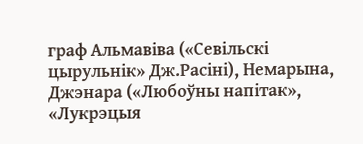граф Альмавіва («Севільскі цырульнік» Дж.Расіні), Немарына, Джэнара («Любоўны напітак», «Лукрэцыя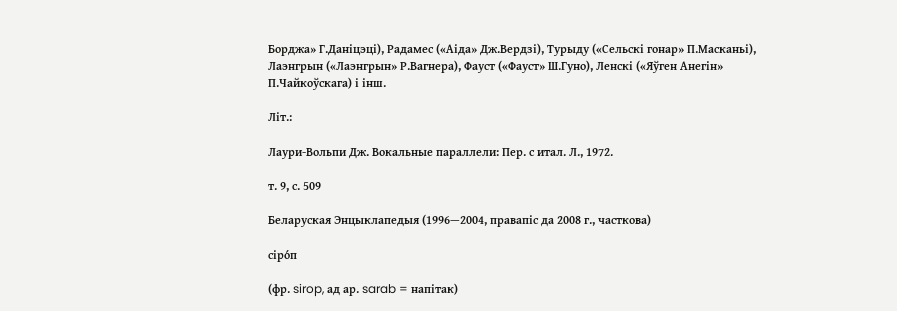Борджа» Г.Даніцэці), Радамес («Аіда» Дж.Вердзі), Турыду («Сельскі гонар» П.Масканьі), Лаэнгрын («Лаэнгрын» Р.Вагнера), Фауст («Фауст» Ш.Гуно), Ленскі («Яўген Анегін» П.Чайкоўскага) і інш.

Літ.:

Лаури-Вольпи Дж. Вокальные параллели: Пер. с итал. Л., 1972.

т. 9, с. 509

Беларуская Энцыклапедыя (1996—2004, правапіс да 2008 г., часткова)

сіро́п

(фр. sirop, ад ар. sarab = напітак)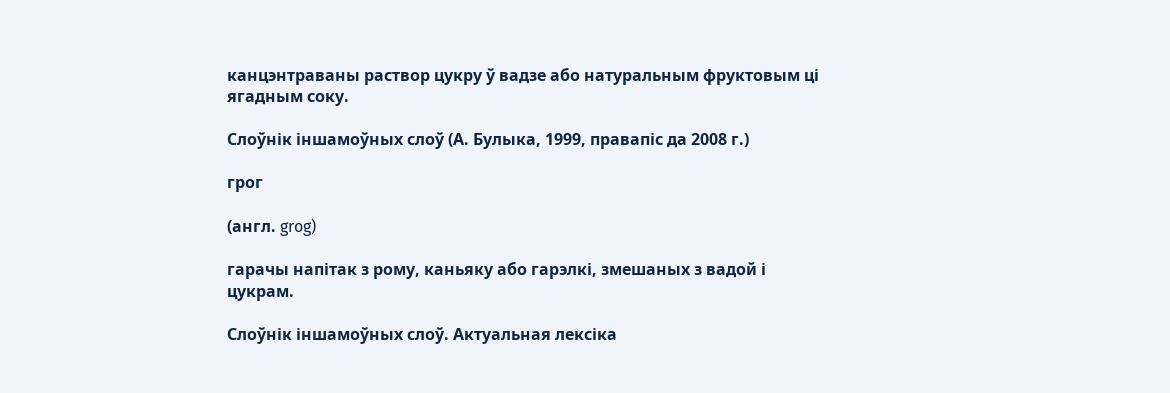канцэнтраваны раствор цукру ў вадзе або натуральным фруктовым ці ягадным соку.

Слоўнік іншамоўных слоў (А. Булыка, 1999, правапіс да 2008 г.)

грог

(англ. grog)

гарачы напітак з рому, каньяку або гарэлкі, змешаных з вадой і цукрам.

Слоўнік іншамоўных слоў. Актуальная лексіка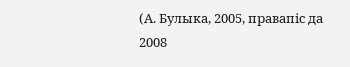(А. Булыка, 2005, правапіс да 2008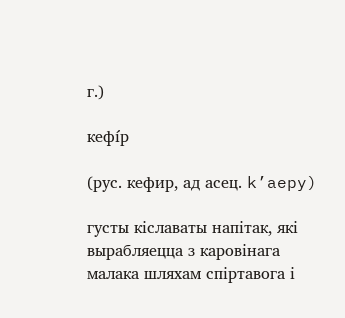г.)

кефі́р

(рус. кефир, ад асец. k’aepy)

густы кіславаты напітак, які вырабляецца з каровінага малака шляхам спіртавога і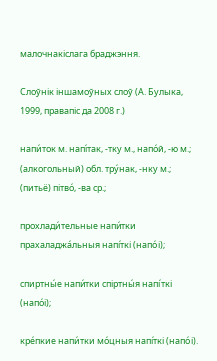малочнакіслага браджэння.

Слоўнік іншамоўных слоў (А. Булыка, 1999, правапіс да 2008 г.)

напи́ток м. напі́так, -тку м., напо́й, -ю м.; (алкогольный) обл. тру́нак, -нку м.; (питьё) пітво́, -ва ср.;

прохлади́тельные напи́тки прахаладжа́льныя напі́ткі (напо́і);

спиртны́е напи́тки спіртны́я напі́ткі (напо́і);

кре́пкие напи́тки мо́цныя напі́ткі (напо́і).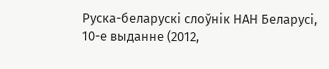Руска-беларускі слоўнік НАН Беларусі, 10-е выданне (2012,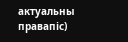актуальны правапіс)